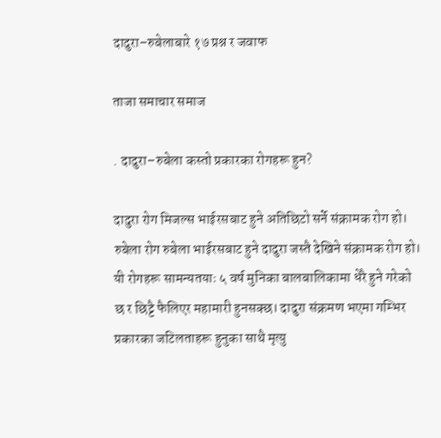दादुरा–रुबेलाबारे १७ प्रश्न र जवाफ

ताजा समाचार समाज

. दादुरा–रुबेला कस्तो प्रकारका रोगहरू हुन?

दादुरा रोग मिजल्स भाईरसबाट हुने अतिछिटो सर्ने संक्रामक रोग हो। रुबेला रोग रुबेला भाईरसबाट हुने दादुरा जस्तै देखिने संक्रामक रोग हो। यी रोगहरू सामन्यतयाः ५ वर्ष मुनिका बालबालिकामा धेरै हुने गरेको छ र छिट्टै फैलिएर महामारी हुनसक्छ। दादुरा संक्रमण भएमा गम्भिर प्रकारका जटिलताहरू हुनुका साथै मृत्यु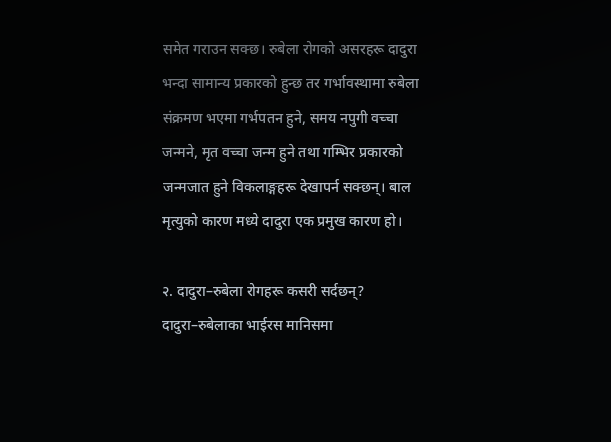समेत गराउन सक्छ। रुबेला रोगको असरहरू दादुरा भन्दा सामान्य प्रकारको हुन्छ तर गर्भावस्थामा रुबेला संक्रमण भएमा गर्भपतन हुने, समय नपुगी वच्चा जन्मने, मृत वच्चा जन्म हुने तथा गम्भिर प्रकारको जन्मजात हुने विकलाङ्गहरू देखापर्न सक्छन्। बाल मृत्युको कारण मध्ये दादुरा एक प्रमुख कारण हो।

२. दादुरा–रुबेला रोगहरू कसरी सर्दछन्? दादुरा–रुबेलाका भाईरस मानिसमा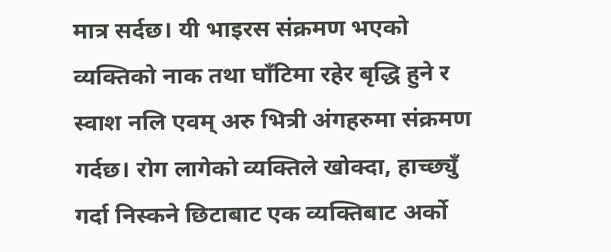मात्र सर्दछ। यी भाइरस संक्रमण भएको व्यक्तिको नाक तथा घाँटिमा रहेर बृद्धि हुने र स्वाश नलि एवम् अरु भित्री अंगहरुमा संक्रमण गर्दछ। रोग लागेको व्यक्तिले खोक्दा, हाच्छ्युँ गर्दा निस्कने छिटाबाट एक व्यक्तिबाट अर्को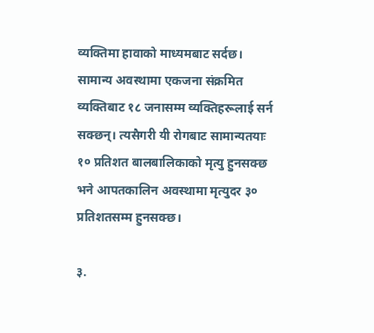व्यक्तिमा हावाको माध्यमबाट सर्दछ। सामान्य अवस्थामा एकजना संक्रमित व्यक्तिबाट १८ जनासम्म व्यक्तिहरूलाई सर्न सक्छन्। त्यसैगरी यी रोगबाट सामान्यतयाः १० प्रतिशत बालबालिकाको मृत्यु हुनसक्छ भने आपतकालिन अवस्थामा मृत्युदर ३० प्रतिशतसम्म हुनसक्छ।

३.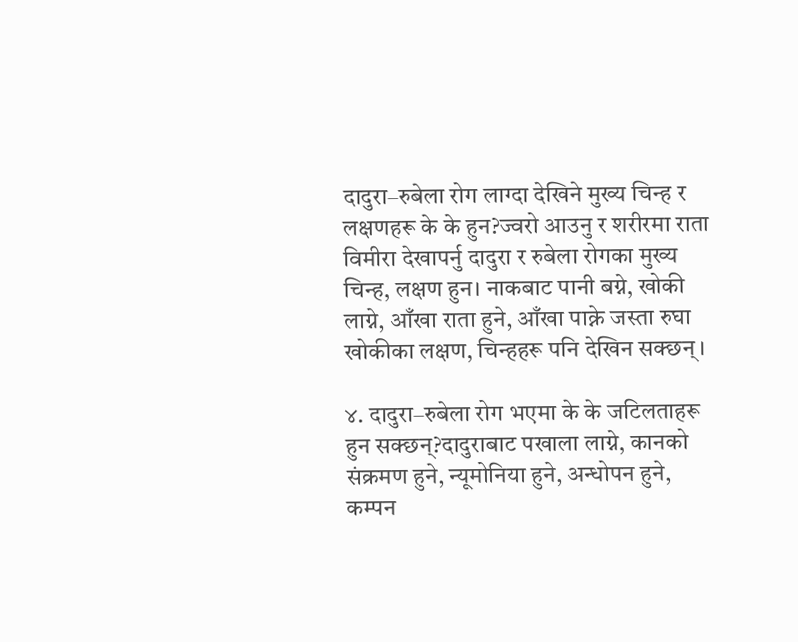दादुरा–रुबेला रोग लाग्दा देखिने मुख्य चिन्ह र लक्षणहरू के के हुन?ज्वरो आउनु र शरीरमा राता विमीरा देखापर्नु दादुरा र रुबेला रोगका मुख्य चिन्ह, लक्षण हुन। नाकबाट पानी बग्ने, खोकी लाग्ने, आँखा राता हुने, आँखा पाक्ने जस्ता रुघा खोकीका लक्षण, चिन्हहरू पनि देखिन सक्छन्।

४. दादुरा–रुबेला रोग भएमा के के जटिलताहरू हुन सक्छन्?दादुराबाट पखाला लाग्ने, कानको संक्रमण हुने, न्यूमोनिया हुने, अन्धोपन हुने, कम्पन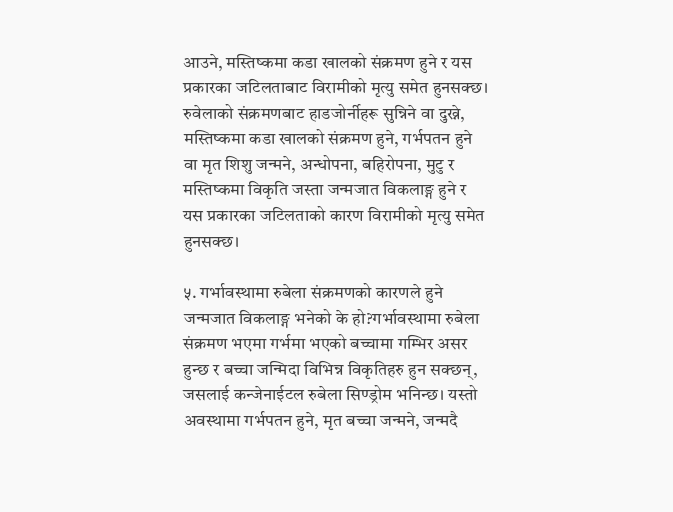आउने, मस्तिष्कमा कडा खालको संक्रमण हुने र यस प्रकारका जटिलताबाट विरामीको मृत्यु समेत हुनसक्छ। रुवेलाको संक्रमणबाट हाडजोर्नीहरू सुन्निने वा दुख्ने, मस्तिष्कमा कडा खालको संक्रमण हुने, गर्भपतन हुने वा मृत शिशु जन्मने, अन्धोपना, बहिरोपना, मुटु र मस्तिष्कमा विकृति जस्ता जन्मजात विकलाङ्ग हुने र यस प्रकारका जटिलताको कारण विरामीको मृत्यु समेत हुनसक्छ।

५. गर्भावस्थामा रुबेला संक्रमणको कारणले हुने जन्मजात विकलाङ्ग भनेको के हो?गर्भावस्थामा रुबेला संक्रमण भएमा गर्भमा भएको बच्चामा गम्भिर असर हुन्छ र बच्चा जन्मिदा विभिन्न विकृतिहरु हुन सक्छन्, जसलाई कन्जेनाईटल रुबेला सिण्ड्रोम भनिन्छ। यस्तो अवस्थामा गर्भपतन हुने, मृत बच्चा जन्मने, जन्मदै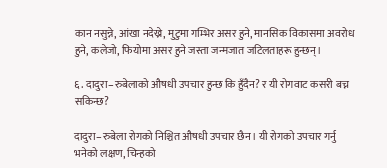कान नसुन्ने, आंखा नदेख्ने, मुटुमा गम्भिर असर हुने, मानसिक विकासमा अवरोध हुने, कलेजो, फियोमा असर हुने जस्ता जन्मजात जटिलताहरू हुन्छन्।

६. दादुरा–रुबेलाको औषधी उपचार हुन्छ कि हुँदैन? र यी रोगवाट कसरी बच्न सकिन्छ?

दादुरा–रुबेला रोगको निश्चित औषधी उपचार छैन। यी रोगको उपचार गर्नु भनेको लक्षण, चिन्हको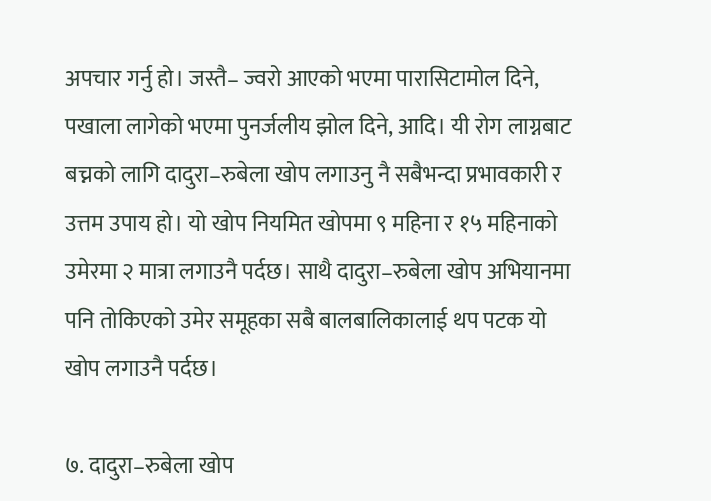अपचार गर्नु हो। जस्तै– ज्वरो आएको भएमा पारासिटामोल दिने, पखाला लागेको भएमा पुनर्जलीय झोल दिने, आदि। यी रोग लाग्नबाट बच्नको लागि दादुरा–रुबेला खोप लगाउनु नै सबैभन्दा प्रभावकारी र उत्तम उपाय हो। यो खोप नियमित खोपमा ९ महिना र १५ महिनाको उमेरमा २ मात्रा लगाउनै पर्दछ। साथै दादुरा–रुबेला खोप अभियानमा पनि तोकिएको उमेर समूहका सबै बालबालिकालाई थप पटक यो खोप लगाउनै पर्दछ।

७. दादुरा–रुबेला खोप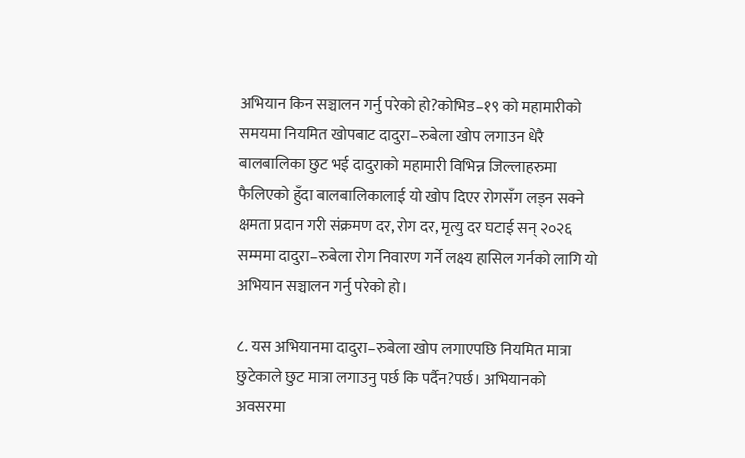अभियान किन सञ्चालन गर्नु परेको हो?कोभिड–१९ को महामारीको समयमा नियमित खोपबाट दादुरा–रुबेला खोप लगाउन धेरै बालबालिका छुट भई दादुराको महामारी विभिन्न जिल्लाहरुमा फैलिएको हुँदा बालबालिकालाई यो खोप दिएर रोगसँग लड्न सक्ने क्षमता प्रदान गरी संक्रमण दर, रोग दर, मृत्यु दर घटाई सन् २०२६ सम्ममा दादुरा–रुबेला रोग निवारण गर्ने लक्ष्य हासिल गर्नको लागि यो अभियान सञ्चालन गर्नु परेको हो।

८. यस अभियानमा दादुरा–रुबेला खोप लगाएपछि नियमित मात्रा छुटेकाले छुट मात्रा लगाउनु पर्छ कि पर्दैन?पर्छ। अभियानको अवसरमा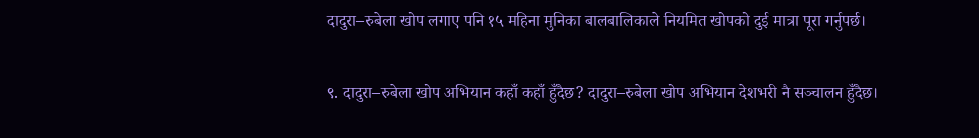दादुरा–रुबेला खोप लगाए पनि १५ महिना मुनिका बालबालिकाले नियमित खोपको दुई मात्रा पूरा गर्नुपर्छ।

९. दादुरा–रुबेला खोप अभियान कहाँ कहाँ हुँदैछ? दादुरा–रुबेला खोप अभियान देशभरी नै सञ्चालन हुँदैछ।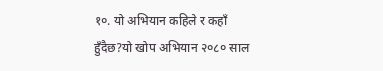१०. यो अभियान कहिले र कहाँ हुँदैछ?यो खोप अभियान २०८० साल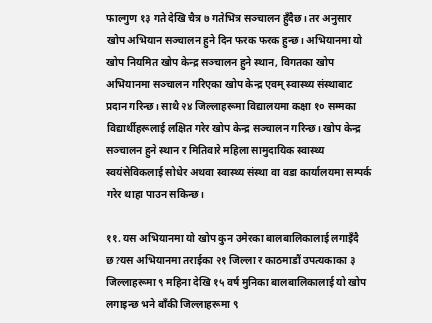फाल्गुण १३ गते देखि चैत्र ७ गतेभित्र सञ्चालन हुँदैछ। तर अनुसार खोप अभियान सञ्चालन हुने दिन फरक फरक हुन्छ। अभियानमा यो खोप नियमित खोप केन्द्र सञ्चालन हुने स्थान, विगतका खोप अभियानमा सञ्चालन गरिएका खोप केन्द्र एवम् स्वास्थ्य संस्थाबाट प्रदान गरिन्छ। साथै २४ जिल्लाहरूमा विद्यालयमा कक्षा १० सम्मका विद्यार्थीहरूलाई लक्षित गरेर खोप केन्द्र सञ्चालन गरिन्छ। खोप केन्द्र सञ्चालन हुने स्थान र मितिवारे महिला सामुदायिक स्वास्थ्य स्वयंसेविकलाई सोधेर अथवा स्वास्थ्य संस्था वा वडा कार्यालयमा सम्पर्क गरेर थाहा पाउन सकिन्छ।

११. यस अभियानमा यो खोप कुन उमेरका बालबालिकालाई लगाइँदै छ?यस अभियानमा तराईका २१ जिल्ला र काठमाडौं उपत्यकाका ३ जिल्लाहरूमा ९ महिना देखि १५ वर्ष मुनिका बालबालिकालाई यो खोप लगाइन्छ भने बाँकी जिल्लाहरूमा ९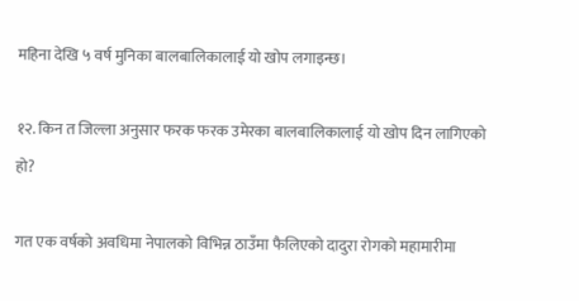महिना देखि ५ वर्ष मुनिका बालबालिकालाई यो खोप लगाइन्छ।

१२. किन त जिल्ला अनुसार फरक फरक उमेरका बालबालिकालाई यो खोप दिन लागिएको हो?

गत एक वर्षको अवधिमा नेपालको विभिन्न ठाउँमा फैलिएको दादुरा रोगको महामारीमा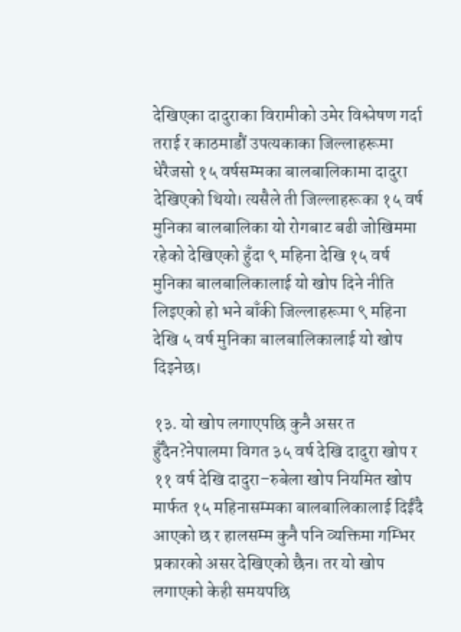देखिएका दादुराका विरामीको उमेर विश्लेषण गर्दा तराई र काठमाडौं उपत्यकाका जिल्लाहरूमा धेरैजसो १५ वर्षसम्मका बालबालिकामा दादुरा देखिएको थियो। त्यसैले ती जिल्लाहरूका १५ वर्ष मुनिका बालबालिका यो रोगबाट बढी जोखिममा रहेको देखिएको हुँदा ९ महिना देखि १५ वर्ष मुनिका बालबालिकालाई यो खोप दिने नीति लिइएको हो भने बाँकी जिल्लाहरूमा ९ महिना देखि ५ वर्ष मुनिका बालबालिकालाई यो खोप दिइनेछ।

१३. यो खोप लगाएपछि कुनै असर त हुँदैन?नेपालमा विगत ३५ वर्ष देखि दादुरा खोप र ११ वर्ष देखि दादुरा–रुबेला खोप नियमित खोप मार्फत १५ महिनासम्मका बालबालिकालाई दिईंदै आएको छ र हालसम्म कुनै पनि व्यक्तिमा गम्भिर प्रकारको असर देखिएको छैन। तर यो खोप लगाएको केही समयपछि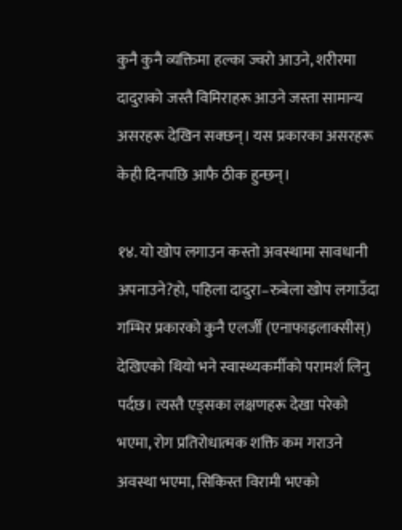कुनै कुनै व्यक्तिमा हल्का ज्वरो आउने, शरीरमा दादुराको जस्तै विमिराहरू आउने जस्ता सामान्य असरहरू देखिन सक्छन्। यस प्रकारका असरहरू केही दिनपछि आफै ठीक हुन्छन्।

१४. यो खोप लगाउन कस्तो अवस्थामा सावधानी अपनाउने?हो, पहिला दादुरा–रुबेला खोप लगाउँदा गम्भिर प्रकारको कुनै एलर्जी (एनाफाइलाक्सीस्) देखिएको थियो भने स्वास्थ्यकर्मीको परामर्श लिनु पर्दछ। त्यस्तै एड्सका लक्षणहरू देखा परेको भएमा, रोग प्रतिरोधात्मक शक्ति कम गराउने अवस्था भएमा, सिकिस्त विरामी भएको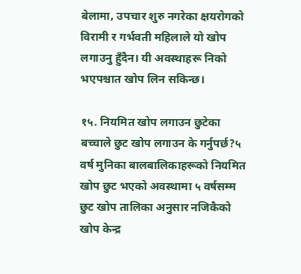बेलामा, उपचार शुरु नगरेका क्षयरोगको विरामी र गर्भवती महिलाले यो खोप लगाउनु हुँदैन। यी अवस्थाहरू निको भएपश्चात खोप लिन सकिन्छ।

१५. नियमित खोप लगाउन छुटेका बच्चाले छुट खोप लगाउन के गर्नुपर्छ?५ वर्ष मुनिका बालबालिकाहरूको नियमित खोप छुट भएको अवस्थामा ५ वर्षसम्म छुट खोप तालिका अनुसार नजिकैको खोप केन्द्र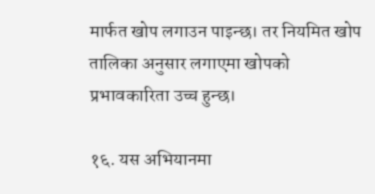मार्फत खोप लगाउन पाइन्छ। तर नियमित खोप तालिका अनुसार लगाएमा खोपको प्रभावकारिता उच्च हुन्छ।

१६. यस अभियानमा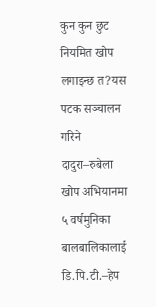कुन कुन छुट नियमित खोप लगाइन्छ त?यस पटक सञ्चालन गरिने दादुरा–रुबेला खोप अभियानमा ५ वर्षमुनिका बालबालिकालाई डि.पि.टी.–हेप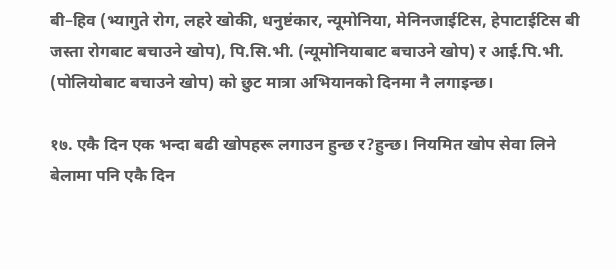बी–हिव (भ्यागुते रोग, लहरे खोकी, धनुष्टंकार, न्यूमोनिया, मेनिनजाईटिस, हेपाटाईटिस बी जस्ता रोगबाट बचाउने खोप), पि.सि.भी. (न्यूमोनियाबाट बचाउने खोप) र आई.पि.भी. (पोलियोबाट बचाउने खोप) को छुट मात्रा अभियानको दिनमा नै लगाइन्छ।

१७. एकै दिन एक भन्दा बढी खोपहरू लगाउन हुन्छ र?हुन्छ। नियमित खोप सेवा लिने बेलामा पनि एकै दिन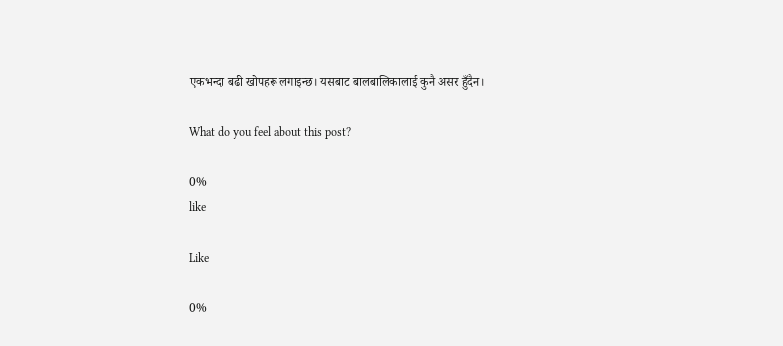एकभन्दा बढी खोपहरू लगाइन्छ। यसबाट बालबालिकालाई कुनै असर हुँदैन।

What do you feel about this post?

0%
like

Like

0%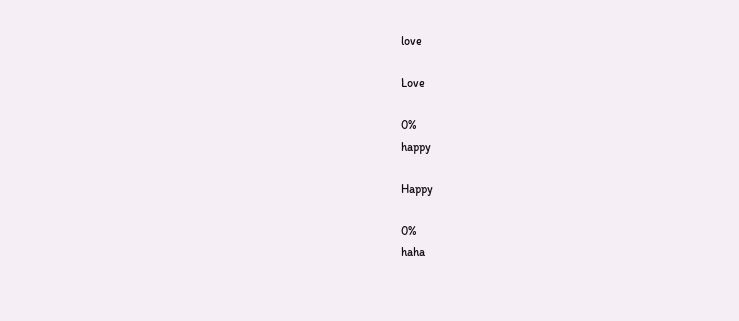love

Love

0%
happy

Happy

0%
haha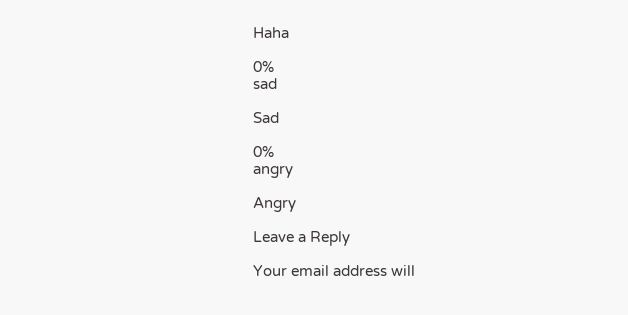Haha

0%
sad

Sad

0%
angry

Angry

Leave a Reply

Your email address will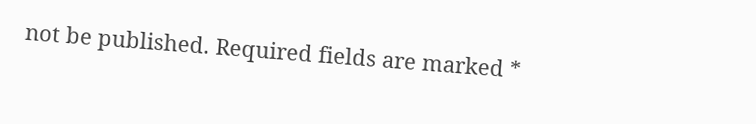not be published. Required fields are marked *